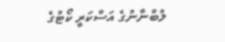ލުބްނާނުގެ އަސްކަރީ ކޯޓުގެ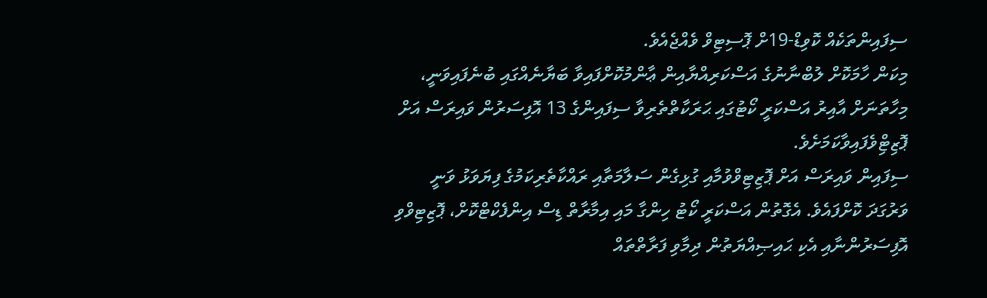ސިފައިންތަކެއް ކޮވިޑް-19ށް ޕޮސިޓިވް ވެއްޖެއެވެ.
މިކަން ހާމަކޮށް ލުބްނާނުގެ އަސްކަރިއްޔާއިން ޢާންމުކޮށްފައިވާ ބަޔާނެއްގައި ބުނެފައިވަނީ، މިހާތަނަށް އާއިރު އަސްކަރީ ކޯޓުގައި ޙަރަކާތްތެރިވާ ސިފައިންގެ 13 އޮފިސަރުން ވައިރަސް އަށް ޕޮޒިޓިްވެފައިވާކަމަށެވެ.
ސިފައިން ވައިރަސް އަށް ޕޮޒިޓިވްވުމާއި ގުޅިގެން ސަލާމަތާއި ރައްކާތެރިކަމުގެ ފިޔަވަޅު ވަނީ ވަރުގަދަ ކޮށްފައެވެ. އެގޮތުން އަސްކަރީ ކޯޓު ހިންގާ މައި އިމާރާތް ޑިސް އިންފެކްޓްކޮށް، ޕޮޒިޓިވްވި އޮފިސަރުންނާއި އެކި ޙައިޞިއްޔަތުން ދިމާވި ފަރާތްތައް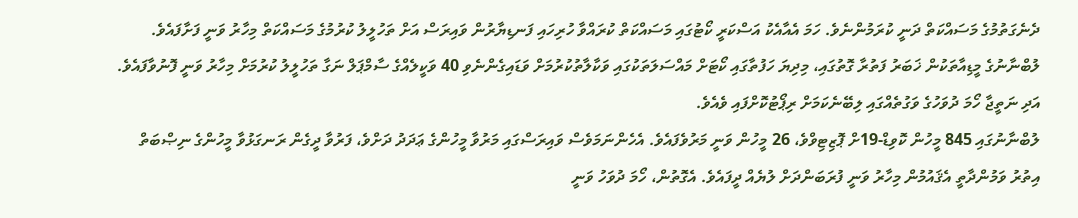ދެނެގަތުމުގެ މަސައްކަތް ދަނީ ކުރަމުންނެވެ. ހަމަ އެއާއެކު އަސްކަރީ ކޯޓުގައި މަސައްކަތް ކުރައްވާ ހުރިހައި ފަނޑިޔާރުން ވައިރަސް އަށް ތަހުލީލު ކުރުމުގެ މަސައްކަތް މިހާރު ވަނީ ފަށާފައެވެ.
ލުބްނާނުގެ މީޑިއާތަކުން ޚަބަރު ފަތުރާ ގޮތުގައި، މިދިޔަ ހަފުތާގައި ކޯޓަށް މައްސަލަތަކުގައި ވަކާލާތުކުރުމަށް ވަޑައިގެންނެވި 40 ވަކީލެއްގެ ސާމްޕަލް ނަގާ ތަހުލީލު ކުރުމަށް މިހާރު ވަނީ ފޮނުވާފައެވެ. އަދި ނަތީޖާ ހޯމަ ދުވަހުގެ ވަގުތެއްގައި ލިބޭނެކަމަށް ރިޕޯޓުކޮށްފައި ވެއެވެ.
ލުބްނާނުގައި 845 މީހުން ކޮވިޑް-19ށް ޕޮޒިޓިވްވެ، 26 މީހުން ވަނީ މަރުވެފައެވެ. އެހެންނަމަވެސް ވައިރަސްގައި މަރުވާ މީހުންގެ ޢަދަދު ދަށްވެ، ފަރުވާ ދީގެން ރަނގަޅުވާ މީހުންގެ ނިޞްބަތް އިތުރު ވަމުންދާތީ އެޤައުމުން މިހާރު ވަނީ ފުރަބަންދަށް ލުޔެއް ދީފައެވެ. އެގޮތުން، ހޯމަ ދުވަހު ވަނީ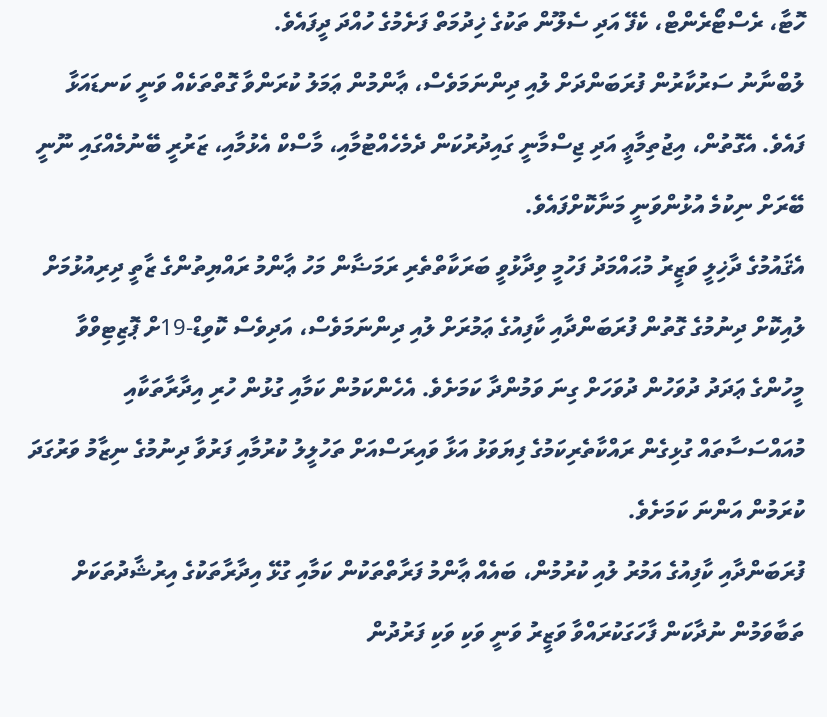ހޮޓާ، ރެސްޓޯރެންޓް، ކެފޭ އަދި ސެލޫން ތަކުގެ ޚިދުމަތް ފަށެމުގެ ހުއްދަ ދީފައެވެ.
ލުބްނާނު ސަރުކާރުން ފުރަބަންދަށް ލުއި ދިންނަމަވެސް، ޢާންމުން ޢަމަލު ކުރަންވާ ގޮތްތަކެއް ވަނީ ކަނޑައަޅާ ފައެވެ. އެގޮތުން، އިޖުތިމާޢީ އަދި ޖިސްމާނީ ގައިދުރުކަން ދެމެހެއްޓުމާއި، މާސްކް އެޅުމާއި، ޒަރުރީ ބޭނުމެއްގައި ނޫނީ ބޭރަށް ނިކުމެ އުޅުންވަނީ މަނާކޮށްފައެވެ.
އެޤައުމުގެ ދާޚިލީ ވަޒީރު މުޙައްމަދު ފަހުމީ ވިދާޅުވީ ބަރަކާތްތެރި ރަމަޟާން މަހު ޢާންމު ރައްޔިތުންގެ ޒާތީ ދިރިއުޅުމަށް ލުއިކޮށް ދިނުމުގެ ގޮތުން ފުރަބަންދާއި ކާފިއުގެ ޢަމުރަށް ލުއި ދިންނަމަވެސް، އަދިވެސް ކޮވިޑް-19ށް ޕޮޒިޓިވްވާ މީހުންގެ ޢަދަދު ދުވަހުން ދުވަހަށް ގިނަ ވަމުންދާ ކަމަށެވެ. އެހެންކަމުން ކަމާއި ގުޅުން ހުރި އިދާރާތަކާއި މުއައްސަސާތައް ގުޅިގެން ރައްކާތެރިކަމުގެ ފިޔަވަޅު އަޅާ ވައިރަސްއަށް ތަހުލީލު ކުރުމާއި ފަރުވާ ދިނުމުގެ ނިޒާމު ވަރުގަދަ ކުރަމުން އަންނަ ކަމަށެވެ.
ފުރަބަންދާއި ކާފިއުގެ އަމުރު ލުއި ކުރުމުން، ބައެއް ޢާންމު ފަރާތްތަކުން ކަމާއި ގުޅޭ އިދާރާތަކުގެ އިރުޝާދުތަކަށް ތަބާވަމުން ނުދާކަން ފާހަގަކުރައްވާ ވަޒީރު ވަނީ ވަކި ވަކި ފަރުދުން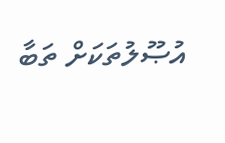އުޞޫލުތަކަށް ތަބާ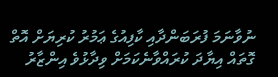ނުވާނަމަ ފުރަބަންދާއި ކާފިއުގެ ޢަމުރު ކުރިޔަށް އޮތް ގޮތައް އިޔާދަ ކުރައްވާނެކަމަށް ވިދާޅުވެ އިންޒާރު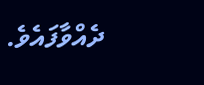ދެއްވާފައެވެ.